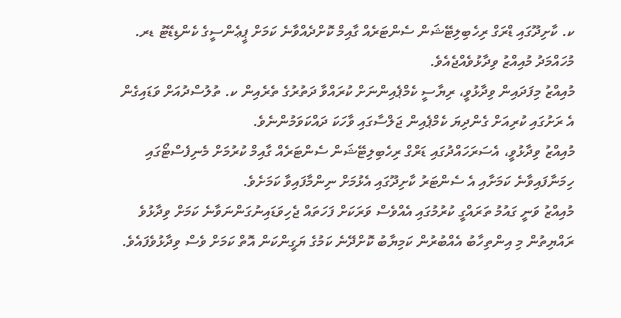ކ. ކާށިދޫގައި ޑްރަގް ރިހެބިލިޓޭޝަން ސެންޓަރެއް ގާއިމް ކޮށްދެއްވާނެ ކަމަށް ޕީޢެންސީގެ ކެންޑިޑޭޓު ޑރ. މުހައްމަދު މުއިއްޒު ވިދާޅުވެއްޖެއެވެ.
މުއިއްޒު މިފަދައިން ވިދާޅުވީ، ރިޔާސީ ކެމްޕެއިންނަށް ކުރައްވާ ދަތުރުގެ ތެރެއިން ކ. ތުލުސްދުއަށް ވަޑައިގެން އެ ރަށުގައި ކުރިއަށް ގެންދިޔަ ކެމްޕެއިން ޖަލްސާގައި ވާހަކަ ދައްކަވަމުންނެވެ.
މުއިއްޒު ވިދާޅުވީ، އެސަރަހައްދުގައި ޑަރްގް ރިހެބިލިޓޭޝަން ސެންޓަރެއް ގާއިމް ކުރުމަށް މެނިފެސްޓޯގައި ހިމަނާފައިވާނެ ކަމަށާއި އެ ސެންޓަރު ކާށިދޫގައި އެޅުމަށް ނިންމާފައިވާ ކަމަށެވެ.
މުއިއްޒު ވަނީ ގައުމު ތަރައްގީ ކުރުމުގައި އެއްވެސް ވަރަކަށް ފަހަތައް ޖެހިވަޑައިނުގަންނަވާނެ ކަމަށް ވިދާޅުވެ ރައްޔިތުން މި އިންތިހާބު އެއްބުރުން ކަމިޔާބު ކޮށްދޭނެ ކަމުގެ ޔަގީންކަން އޮތް ކަމަށް ވެސް ވިދާޅުވެފައެވެ.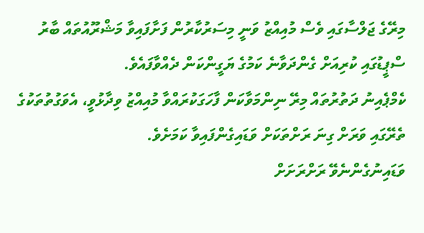މިރޭގެ ޖަލްސާގައި ވެސް މުއިއްޒު ވަނީ މިސަރުކާރުން ފަށާފައިވާ މަޝްރޫއުތައް ބާރު ސްޕީޑުގައި ކުރިއަށް ގެންދަވާނެ ކަމުގެ ޔަގީންކަން ދެއްވާފައެވެ.
ކެމްޕެއިނު ދަތުރުތައް މިރޭ ނިންމަވާކަން ފާހަގަކުރައްވާ މުއިއްޒު ވިދާޅުވީ، އެވަގުތުތަކުގެ ތެރޭގައި ވަރަށް ގިނަ ރަށްތަކަށް ވަޑައިގެންފައިވާ ކަމަށެވެ.
ވަޑައިނުގެންނެވޭ ރަށްރަށަށް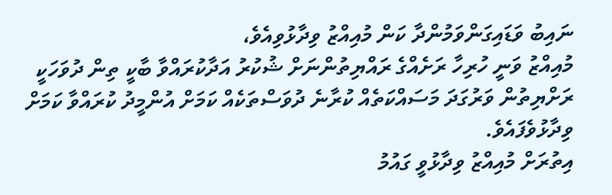ނައިބު ވަޑައިގަންވަމުންދާ ކަން މުއިއްޒު ވިދާޅުވިއެވެ،
މުއިއްޒު ވަނީ ހުރިހާ ރަށެއްގެ ރައްޔިތުންނަށް ޝުކުރު އަދާކުރައްވާ ބާކީ ތިން ދުވަހަކީ ރަށްޔިތުން ވަރުގަދަ މަސައްކަތެއް ކުރާނެ ދުވަސްތަކެއް ކަމަށް އުންމީދު ކުރައްވާ ކަމަށް ވިދާޅުވެފައެވެ.
އިތުރަށް މުއިއްޒު ވިދާޅުވީ ގައުމު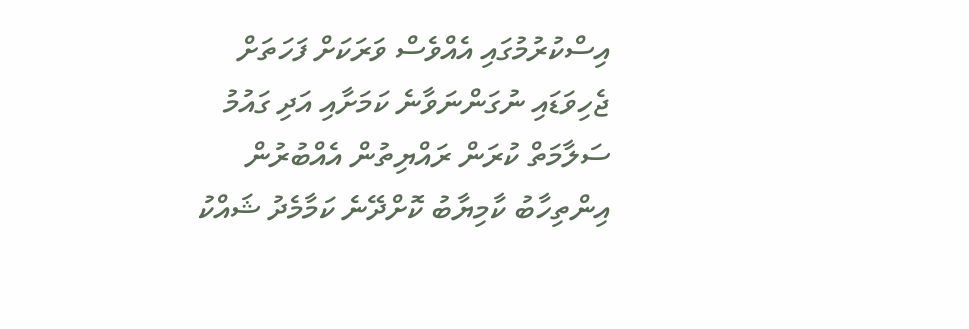އިސްކުރުމުގައި އެއްވެސް ވަރަކަށް ފަހަތަށް ޖެހިވަޑައި ނުގަންނަވާނެ ކަމަށާއި އަދި ގައުމު ސަލާމަތް ކުރަން ރައްޔިތުން އެއްބުރުން އިންތިހާބު ކާމިޔާބު ކޮށްދޭނެ ކަމާމެދު ޝައްކު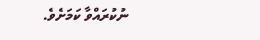ނުކުރައްވާ ކަމަށެވެ.